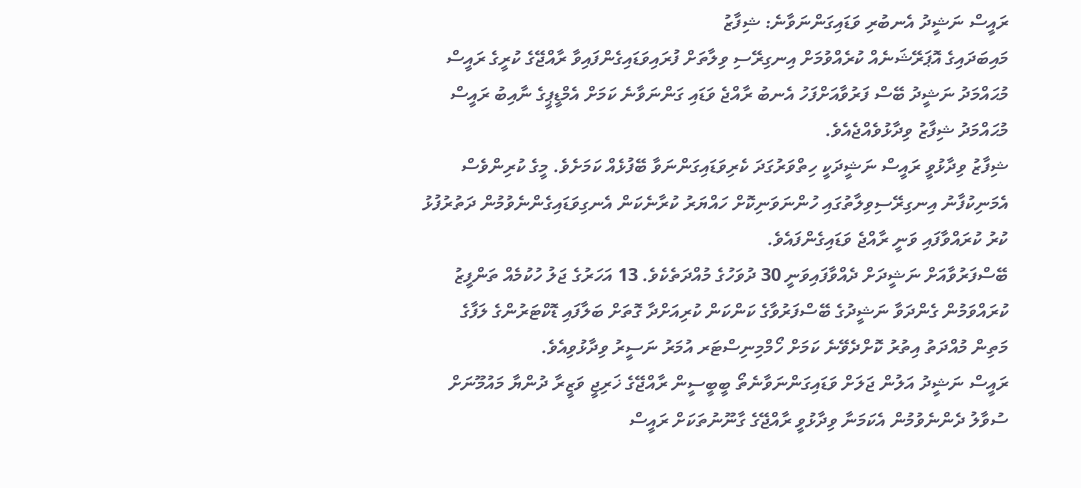ރައީސް ނަޝީދު އެނބުރި ވަޑައިގަންނަވާނެ: ޝިފާޒު
މައިބަދައިގެ އޮޕަރޭޝަނެއް ކުރެއްވުމަށް އިނގިރޭސި ވިލާތަށް ފުރައިވަޑައިގެންފައިވާ ރާއްޖޭގެ ކުރީގެ ރައީސް މުޙައްމަދު ނަޝީދު ބޭސް ފަރުވާއަށްފަހު އެނބު ރާއްޖެ ވަޑައި ގަންނަވާނެ ކަމަށް އެމްޑީޕީގެ ނާއިބު ރައީސް މުޙައްމަދު ޝިފާޒު ވިދާޅުވެއްޖެއެވެ.
ޝިފާޒު ވިދާޅުވީ ރައީސް ނަޝީދަކީ ހިތްވަރުގަދަ ކެރިވަޑައިގަންނަވާ ބޭފުޅެއް ކަމަށެވެ. މީގެ ކުރިންވެސް އެމަނިކުފާނު އިނގިރޭސިވިލާތުގައި ހުންނަވަނިކޮށް ހައްޔަރު ކުރާނެކަން އެނގިވަޑައިގެންނެވުމުން ދަތުރުފުޅު ކުރު ކުރައްވާފައި ވަނީ ރާއްޖެ ވަޑައިގެންފައެވެ.
ބޭސްފަރުވާއަށް ނަޝީދަށް ދެއްވާފައިވަނީ 30 ދުވަހުގެ މުއްދަތެކެވެ. 13 އަހަރުގެ ޖަލު ހުކުމެއް ތަންފީޒު ކުރައްވަމުން ގެންދަވާ ނަޝީދުގެ ބޭސްފަރުވާގެ ކަންކަން ކުރިއަށްދާ ގޮތަށް ބަލާފައި ޑޮކްޓަރުންގެ ލަފާގެ މަތިން މުއްދަތު އިތުރު ކޮށްދެވޭނެ ކަމަށް ހޯމްމިނިސްޓަރ އުމަރު ނަސީރު ވިދާޅުވިއެވެ.
ރައީސް ނަޝީދު އަލުން ޖަލަށް ވަޑައިގަންނަވާނެތޯ ބީބީސީން ރާއްޖޭގެ ޚަރިޖީ ވަޒީރާ ދުންޔާ މައުމޫނަށް ސުވާލު ދެންނެވުމުން އެކަމަނާ ވިދާޅުވީ ރާއްޖޭގެ ގާނޫނުތަކަށް ރައީސް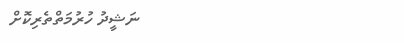ނަޝީދު ހުރުމަތްތެރިކޮށް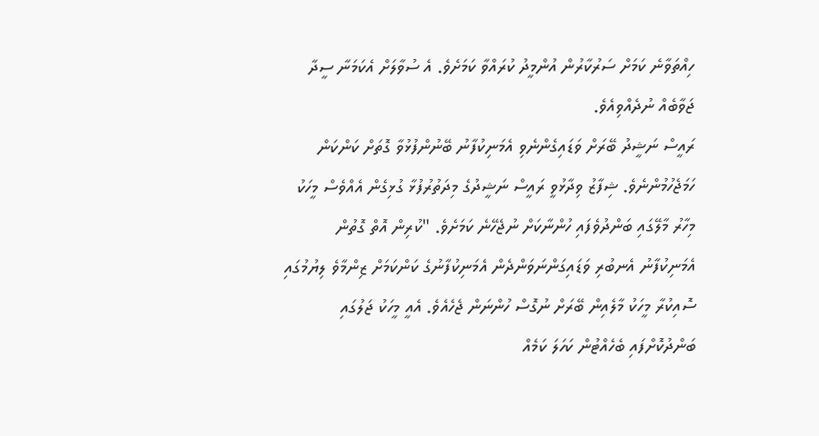ހިއްތަވާނެ ކަމަށް ސަރުކާރުން އުންމީދު ކުރައްވާ ކަމަށެވެ. އެ ސުވާލަށް އެކަމަނާ ސީދާ ޖަވާބެއް ނުދެއްވިއެވެ.
ރައީސް ނަޝީދު ބޭރަށް ވަޑައިގެންނެވި އެމަނިކުފާނު ބޭނުންފުޅުވާ ގޮތަށް ކަންކަން ހަމަޖެހުމުންނެވެ. ޝިފާޒު ވިދާޅުވީ ރައީސް ނަޝީދުގެ މިދަތުރުފުޅާ ގުޅިގެން އެއްވެސް މީހަކު މިހާރު މާލޭގައި ބަންދުވެފައި ހުންނާކަށް ނުޖެހޭނެ ކަމަށެވެ. "ކުރިން އޮތް ގޮތުން އެމަނިކުފާނު އެނބުރި ވަޑައިގަންނަވަންދެން އެމަނިކުފާނުގެ ކަންކަމަށް ޒިންމާވެ ލިޔުމުގައި ސޮއިކުރާ މީހަކު މާލެއިން ބޭރަށް ނުގޮސް ހުންނަން ޖެހެއެވެ. އެއީ މީހަކު ޖަލުގައި ބަންދުކޮށްފައި ބެހެއްޓުން ކަހަލަ ކަމެއް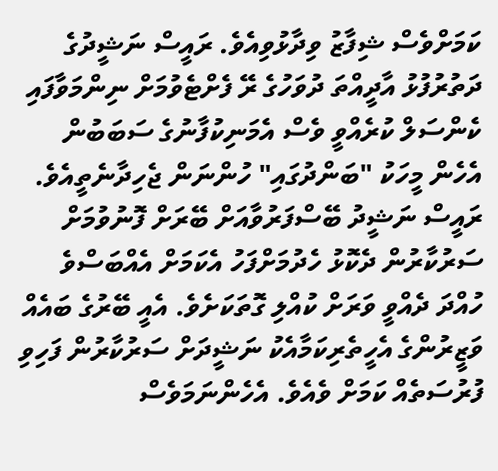ކަމަށްވެސް ޝިފާޒު ވިދާޅުވިއެވެ. ރައީސް ނަޝީދުގެ ދަތުރުފުޅު އާދީއްތަ ދުވަހުގެ ރޭ ފެށްޓެވުމަށް ނިންމަވާފައި ކެންސަލް ކުރެއްވީ ވެސް އެމަނިކުފާނުގެ ސަބަބުން އެހެން މީހަކު "ބަންދުގައި" ހުންނަން ޖެހިދާނެތީއެވެ.
ރައީސް ނަޝީދު ބޭސްފަރުވާއަށް ބޭރަށް ފޮނުވުމަށް ސަރުކާރުން ދެކޮޅު ހެދުމަށްފަހު އެކަމަށް އެއްބަސްވެ ހުއްދަ ދެއްވީ ވަރަށް ކުއްލި ގޮތަކަށެވެ. އެއީ ބޭރުގެ ބައެއް ވަޒީރުންގެ އެހީތެރިކަމާއެކު ނަޝީދަށް ސަރުކާރުން ފަހިވި ފުރުސަތެއް ކަމަށް ވެއެވެ. އެހެންނަމަވެސް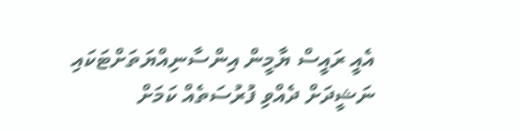އެއީ ރައީސް ޔާމީން އިންސާނިއްޔަތަށްޓަކައި ނަޝީދަށް ދެއްވި ފުރުސަތެއް ކަމަށް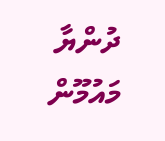ދުންޔާ މައުމޫން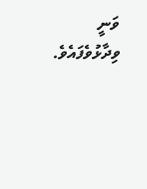ވަނީ ވިދާޅުވެފައެވެ.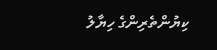ކިޔުންތެރިންގެ ހިޔާލު